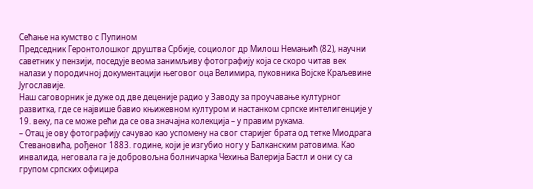Сећање на кумство с Пупином
Председник Геронтолошког друштва Србије, социолог др Милош Немањић (82), научни саветник у пензији, поседује веома занимљиву фотографију која се скоро читав век налази у породичној документацији његовог оца Велимира, пуковника Војске Краљевине Југославије.
Наш саговорник је дуже од две деценије радио у Заводу за проучавање културног развитка, где се највише бавио књижевном културом и настанком српске интелигенције у 19. веку, па се може рећи да се ова значајна колекција – у правим рукама.
– Отац је ову фотографију сачувао као успомену на свог старијег брата од тетке Миодрага Стевановића, рођеног 1883. године, који је изгубио ногу у Балканским ратовима. Као инвалида, неговала га је добровољна болничарка Чехиња Валерија Бастл и они су са групом српских официра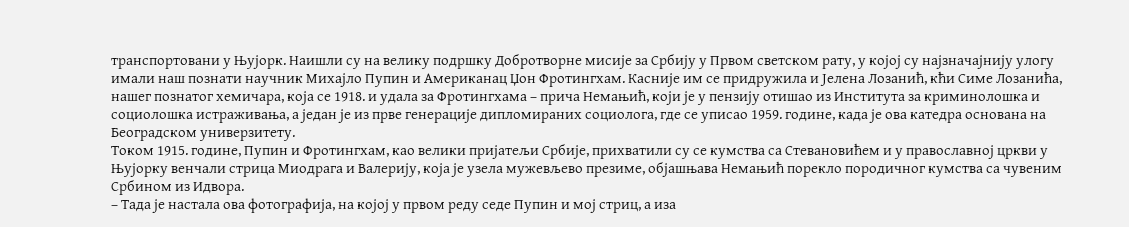транспортовани у Њујорк. Наишли су на велику подршку Добротворне мисије за Србију у Првом светском рату, у којој су најзначајнију улогу имали наш познати научник Михајло Пупин и Американац Џон Фротингхам. Касније им се придружила и Јелена Лозанић, кћи Симе Лозанића, нашег познатог хемичара, која се 1918. и удала за Фротингхама – прича Немањић, који је у пензију отишао из Института за криминолошка и социолошка истраживања, а један је из прве генерације дипломираних социолога, где се уписао 1959. године, када је ова катедра основана на Београдском универзитету.
Током 1915. године, Пупин и Фротингхам, као велики пријатељи Србије, прихватили су се кумства са Стевановићем и у православној цркви у Њујорку венчали стрица Миодрага и Валерију, која је узела мужевљево презиме, објашњава Немањић порекло породичног кумства са чувеним Србином из Идвора.
– Тада је настала ова фотографија, на којој у првом реду седе Пупин и мој стриц, а иза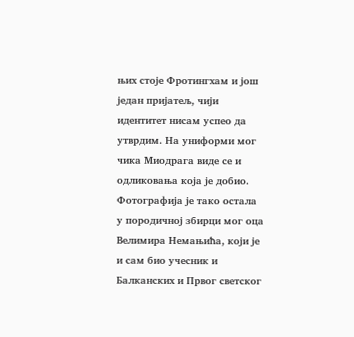њих стоје Фротингхам и још један пријатељ, чији идентитет нисам успео да утврдим. На униформи мог чика Миодрага виде се и одликовања која је добио. Фотографија је тако остала у породичној збирци мог оца Велимира Немањића, који је и сам био учесник и Балканских и Првог светског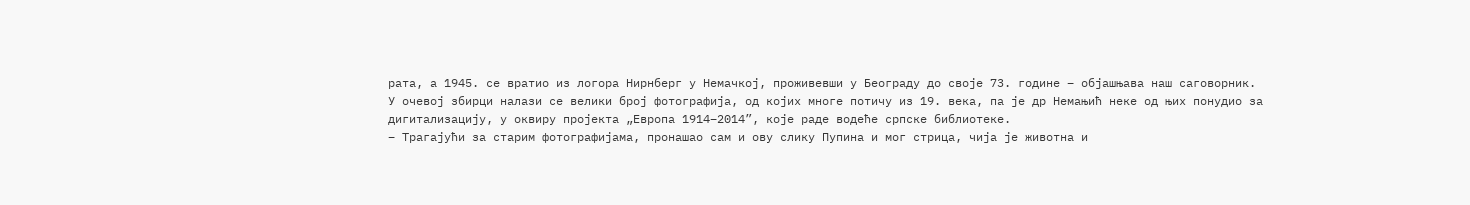рата, а 1945. се вратио из логора Нирнберг у Немачкој, проживевши у Београду до своје 73. године – објашњава наш саговорник.
У очевој збирци налази се велики број фотографија, од којих многе потичу из 19. века, па је др Немањић неке од њих понудио за дигитализацију, у оквиру пројекта „Европа 1914–2014”, које раде водеће српске библиотеке.
– Трагајући за старим фотографијама, пронашао сам и ову слику Пупина и мог стрица, чија је животна и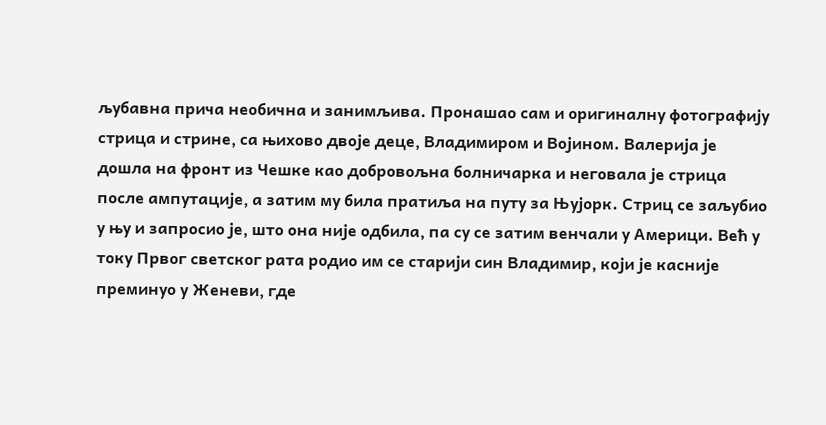љубавна прича необична и занимљива. Пронашао сам и оригиналну фотографију стрица и стрине, са њихово двоје деце, Владимиром и Војином. Валерија је дошла на фронт из Чешке као добровољна болничарка и неговала је стрица после ампутације, а затим му била пратиља на путу за Њујорк. Стриц се заљубио у њу и запросио је, што она није одбила, па су се затим венчали у Америци. Већ у току Првог светског рата родио им се старији син Владимир, који је касније преминуо у Женеви, где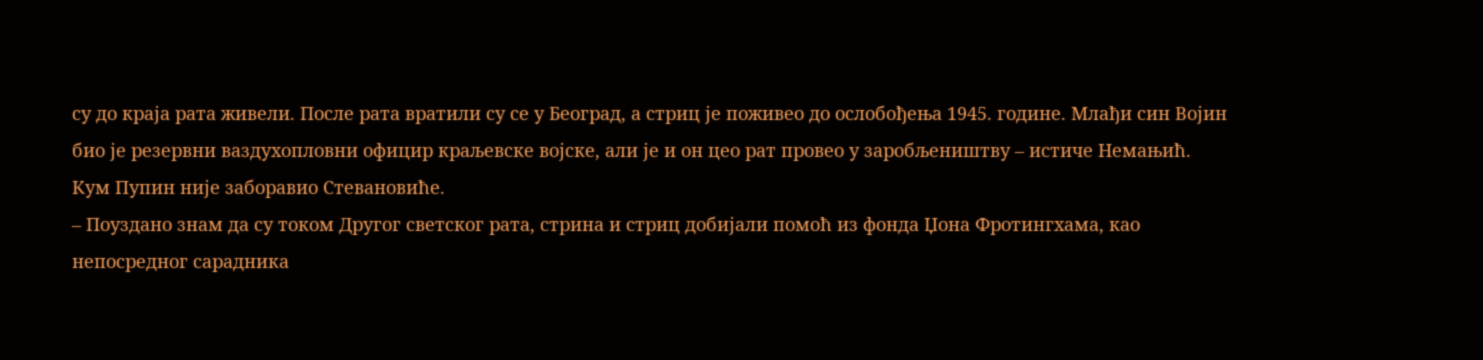су до краја рата живели. После рата вратили су се у Београд, а стриц је поживео до ослобођења 1945. године. Млађи син Војин био је резервни ваздухопловни официр краљевске војске, али је и он цео рат провео у заробљеништву – истиче Немањић.
Кум Пупин није заборавио Стевановиће.
– Поуздано знам да су током Другог светског рата, стрина и стриц добијали помоћ из фонда Џона Фротингхама, као непосредног сарадника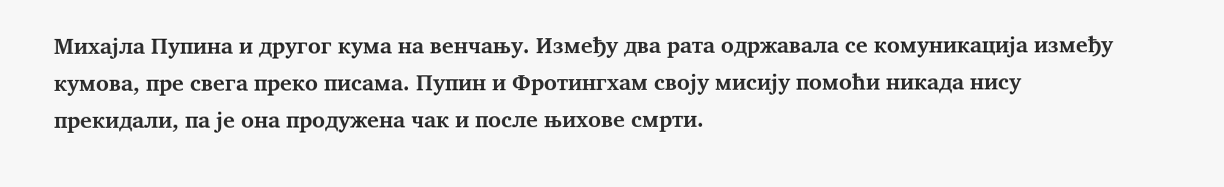Михајла Пупина и другог кума на венчању. Између два рата одржавала се комуникација између кумова, пре свега преко писама. Пупин и Фротингхам своју мисију помоћи никада нису прекидали, па је она продужена чак и после њихове смрти.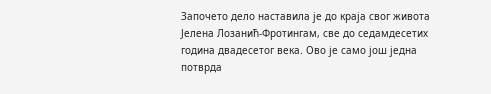Започето дело наставила је до краја свог живота Јелена Лозанић-Фротингам, све до седамдесетих година двадесетог века. Ово је само још једна потврда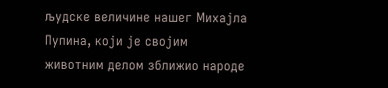људске величине нашег Михајла Пупина, који је својим животним делом зближио народе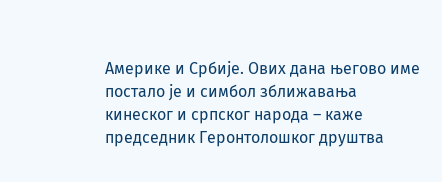Америке и Србије. Ових дана његово име постало је и симбол зближавања кинеског и српског народа – каже председник Геронтолошког друштва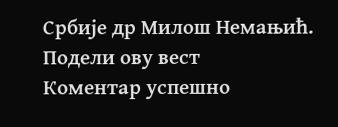Србије др Милош Немањић.
Подели ову вест
Комeнтар успeшно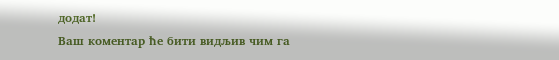додат!
Ваш комeнтар ћe бити видљив чим га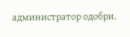администратор одобри.